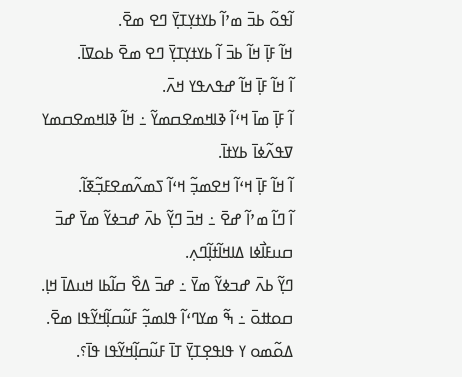ߊ߬ߟߋ߬ ߕߏ߫ ߘߴߊ߬ ߕߌߙߌ߲ߠߌ߲߫ ߣߐ ߘߐ߫.
ߞߊ߬ ߓߊ߲߫ ߞߊ߬ ߕߏ߫ ߊ߬ ߕߌߙߌ߲ߠߌ߲߫ ߣߐ ߘߐ߫ ߕߋߜߊ߫.
ߊ߬ ߞߊ߬ ߓߊ߲߫ ߞߊ߬ ߝߟߍߟߌ ߞߍ߫.
ߊ߬ ߓߊ߲߫ ߘߊ߫ ߞߵߊ߬ ߢߊߞߘߐߛߘߌ߬ ߸ ߞߊ߬ ߢߊߞߘߐߛߘߌ ߜߟߍ߬ߦߊ߫ ߕߌߙߊ߫.
ߊ߬ ߞߊ߬ ߓߊ߲߫ ߞߵߊ߬ ߞߐߘߏ߲߬ ߞߵߊ߬ ߖߘߍ߬ߘߐߓߏ߲߬ߧߊ߬.
ߊ߬ ߣߊ߬ ߘߴߊ߬ ߝߐ߫ ߸ ߞߏ߫ ߣߌ߲߬ ߕߍ߫ ߝߏߦߌ߬ ߘߌ߫ ߝߏ߫ ߛߎߓߊ߯ߦߊ ߡߊߞߊ߬ߙߊ߲߬ߣߍ߲.
ߣߌ߲߬ ߕߍ߫ ߝߏߦߌ߬ ߘߌ߫ ߸ ߝߏ߫ ߡߐ߰ ߛߊ߬ߕߊ ߞߎߡߊ߫ ߞߊ߲.
ߛߋߚߋ߫ ߸ ߒ߬ ߘߌߣߵߊ߬ ߟߊߘߏ߲߬ ߓߎ߬ߛߊ߲߬ߞߌ߬ߟߊ ߘߐ߫.
ߡߋ߬ߘߋ ߌ ߟߊߟߐ߲ߠߌ߲߫ ߠߊ߫ ߓߎ߬ߛߊ߲߬ߞߌ߬ߟߊ ߟߊ߫؟.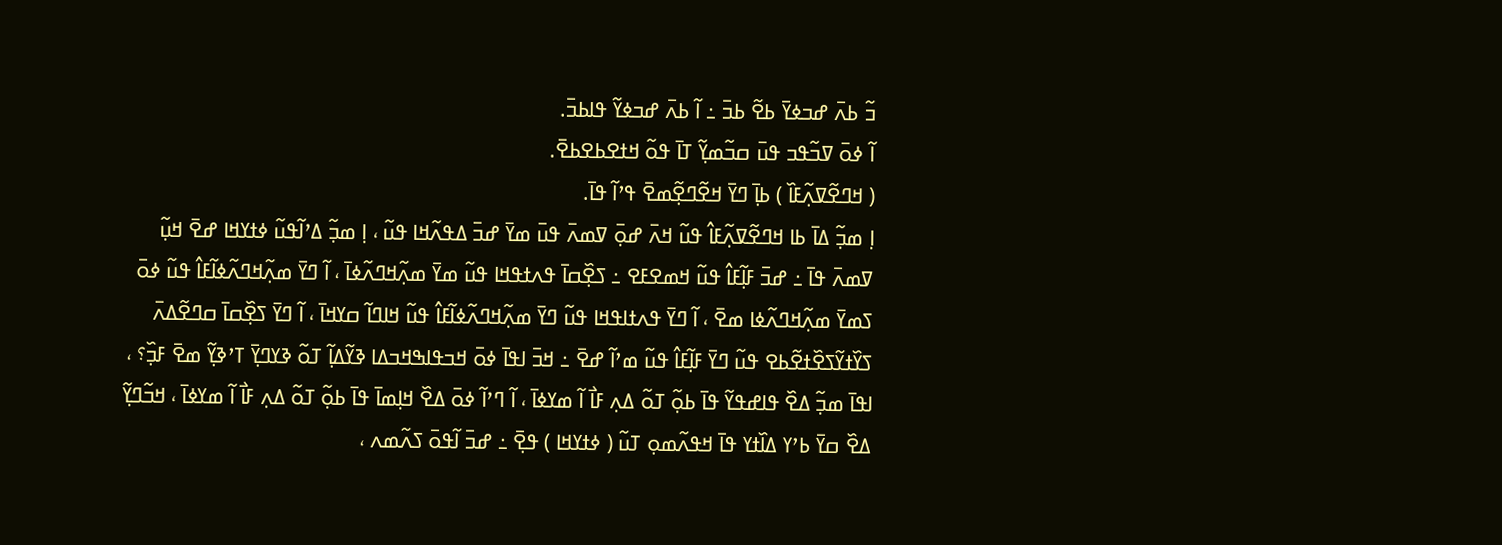ߏ߬ ߕߍ߫ ߝߏߦߌ߫ ߕߐ߬ ߕߏ߫ ߸ ߊ߬ ߕߍ߫ ߝߏߦߌ߬ ߟߊߕߏ߫.
ߊ߬ ߦߋ߫ ߜߏ߬ߟߏ ߟߎ߫ ߛߏ߬ߘߌ߲߬ ߠߊ߫ ߟߋ߬ ߞߙߐߕߐߕߐ߫.
( ߞߣߐ߬ߜߍ߲߬ߓߊ߰ ) ߕߊ߲߫ ߣߌ߫ ߞߐ߬ߣߐ߲߬ߘߐ߫ ߟߴߊ߬ ߟߊ߫.
ߊ߲ ߘߏ߲߬ ߡߊ߫ ߕߊ ߞߣߐ߬ߜߍ߲߬ߓߊ߮ ߟߎ߬ ߞߍ߫ ߝߋ߲߫ ߜߘߍ߫ ߟߎ߫ ߘߌ߫ ߝߏ߫ ߡߟߍ߬ߞߊ ߟߎ߬ ، ߊ߲ ߘߏ߲߬ ߡߴߊ߬ߟߎ߬ ߦߙߌߞߊ ߝߐ߫ ߞߎ߲߬ ߜߘߍ߫ ߟߊ߫ ߸ ߝߏ߫ ߓߊ߲߬ߓߊ߮ ߟߎ߬ ߞߘߐߓߐ ߸ ߖߐ߲߰ߛߊ߫ ߟߍߙߟߞߊ ߟߎ߬ ߘߌ߫ ߘߍ߲߬ߞߣߍ߬ߦߊ߫ ، ߊ߬ ߣߌ߫ ߘߍ߲߬ߞߣߍ߬ߦߊ߬ߓߊ߮ ߟߎ߬ ߦߋ߫ ߖߘߌ߫ ߘߍ߲߬ߞߣߍ߬ߦߊ ߘߐ߫ ، ߊ߬ ߣߌ߫ ߟߍߙߊߟߞߊ ߟߎ߬ ߣߌ߫ ߘߍ߲߬ߞߣߍ߬ߦߊ߬ߓߊ߮ ߟߎ߬ ߞߊߣߊ߬ ߛߌߞߊ߫ ، ߊ߬ ߣߌ߫ ߖߐ߲߰ߛߊ߫ ߛߣߐ߬ߡߍ߫ ߖߌ߰ߙߌ߬ߖߐ߰ߙߐ߬ߕߐ ߟߎ߬ ߣߌ߫ ߓߊ߲߬ߓߊ߮ ߟߎ߬ ߘߴߊ߬ ߝߐ߫ ߸ ߞߏ߫ ߊߟߊ߫ ߦߋ߫ ߞߏߟߊߒߞߏߡߊ ߢߌ߬ߡߊ߲߬ ߠߋ߬ ߢߌߣߌ߲߫ ߠߴߢߌ߲߬ ߘߐ߫ ߓߏ߲߰؟ ، ߊߟߊ߫ ߘߏ߲߬ ߡߐ߰ ߟߊߝߟߌ߬ ߟߊ߫ ߕߋ߲߬ ߠߋ߬ ߡߍ߲ ߓߊ߯ ߊ߬ ߘߌߦߊ߫ ، ߊ߬ ߣߴߊ߬ ߦߋ߫ ߡߐ߰ ߞߊ߲ߘߊ߫ ߟߊ߫ ߕߋ߲߬ ߠߋ߬ ߡߍ߲ ߓߊ߯ ߊ߬ ߘߌߦߊ߫ ، ߞߏ߬ߣߌ߲߬ ߡߐ߰ ߛߌ߫ ߕߴߌ ߡߊ߰ߙߌ ߟߊ߫ ߞߟߍ߬ߘߋ߲ ߠߎ߬ ( ߦߙߌߞߊ ) ߟߐ߲߫ ߸ ߝߏ߫ ߊ߬ߟߋ߫ ߖߍ߬ߘߍ ،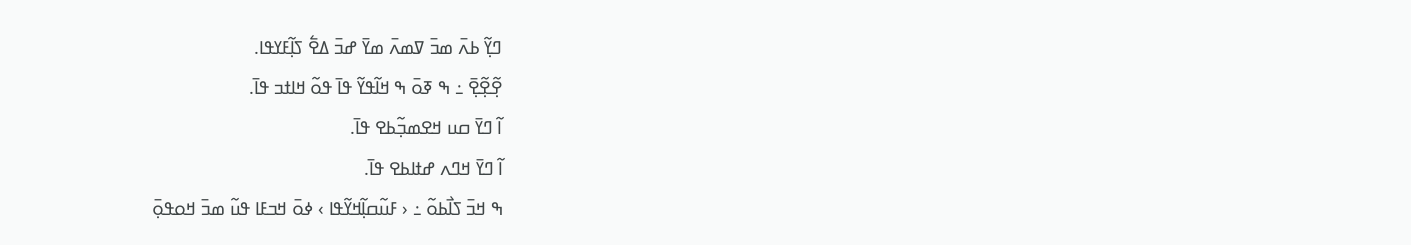ߣߌ߲߬ ߕߍ߫ ߘߏ߫ ߜߘߍ߫ ߘߌ߫ ߝߏ߫ ߡߐ߱ ߖߊ߲߬ߓߌߟߊ.
ߐ߲߬ߐ߲߬ߐ߲߫ ߸ ߒ ߧߋ߫ ߒ ߞߊ߬ߟߌ߬ ߟߊ߫ ߟߋ߬ ߞߊߙߏ ߟߊ߫.
ߊ߬ ߣߌ߫ ߛߎ ߞߐߘߏ߲߬ߕߐ ߟߊ߫.
ߊ߬ ߣߌ߫ ߞߣߍ ߝߙߊߕߐ ߟߊ߫.
ߒ ߞߏ߫ ߖߊ߯ߕߋ߬ ߸ ‹ ߓߎ߬ߛߊ߲߬ߞߌ߬ߟߊ › ߦߋ߫ ߞߏߓߊ ߟߎ߬ ߘߏ߫ ߞߋߟߋ߲߫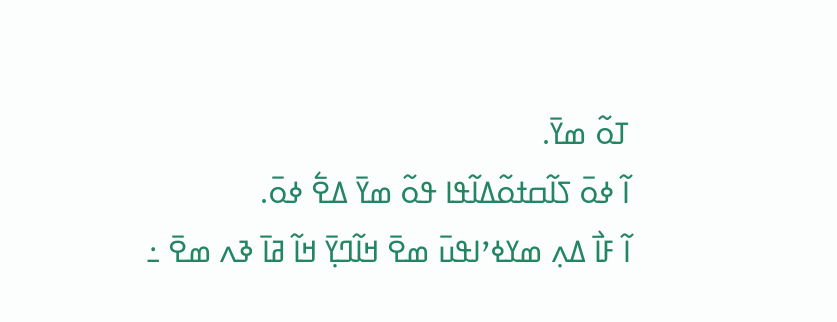ߠߋ߬ ߘߌ߫.
ߊ߬ ߦߋ߫ ߖߊ߬ߛߙߋ߬ߡߊ߬ߟߊ ߟߋ߬ ߘߌ߫ ߡߐ߱ ߦߋ߫.
ߊ߬ ߓߊ߯ ߡߍ߲ ߘߌߦߴߊߟߎ߫ ߘߐ߫ ߞߊ߬ߣߌ߲߫ ߞߊ߬ ߥߊ߫ ߢߍ ߘߐ߫ ߸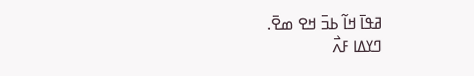ߥߟߊ߫ ߞߊ߬ ߕߏ߫ ߞߐ ߘߐ߫.
ߣߌߡߊ ߓߍ߯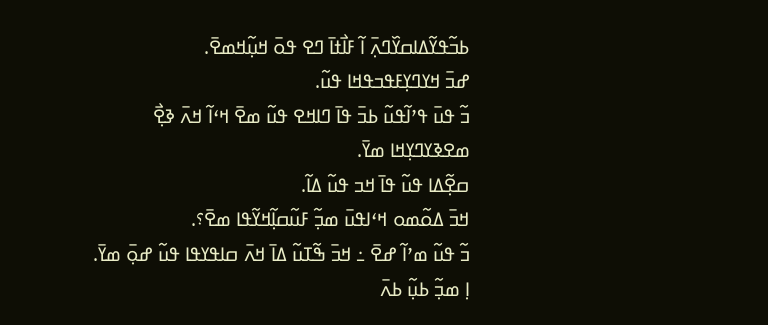ߕߏ߬ߟߌ߬ߡߊߛߌ߰ߣߍ߲߫ ߊ߬ ߓߊ߯ߙߊ߫ ߣߐ ߟߋ߫ ߞߎ߲߬ߞߘߐ߫.
ߝߏ߫ ߞߌߣߌ߲ߓߟߏߟߞߊ ߟߎ߬.
ߏ߬ ߟߎ߫ ߟߴߊ߬ߟߎ߬ ߕߏ߫ ߟߊ߫ ߣߊߞߐ ߟߎ߬ ߘߐ߫ ߞߵߊ߬ ߞߍ߫ ߢߐ߲߯ ߘߐߢߌߣߌ߲ߞߊ ߘߌ߫.
ߛߐ߲߬ߡߊ ߟߎ߬ ߟߊ߫ ߞߏ ߟߎ߬ ߡߊ߬.
ߞߏ߫ ߡߋ߬ߘߋ ߞߵߊߟߎ߫ ߘߏ߲߬ ߓߎ߬ߛߊ߲߬ߞߌ߬ߟߊ ߘߐ߫؟.
ߏ߬ ߟߎ߬ ߘߴߊ߬ ߝߐ߫ ߸ ߞߏ߫ ߒ߬ߠߎ߬ ߡߊ߫ ߞߍ߫ ߛߊߟߌߟߊ ߟߎ߬ ߝߋ߲߫ ߘߌ߫.
ߊ߲ ߘߏ߲߬ ߕߎ߲߬ ߕߍ߫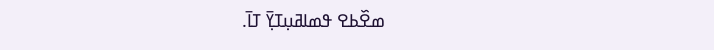ߘߐ߰ߕߐ ߟߘߊߥߎ߲ߠߌ߲߫ ߠߊ߫.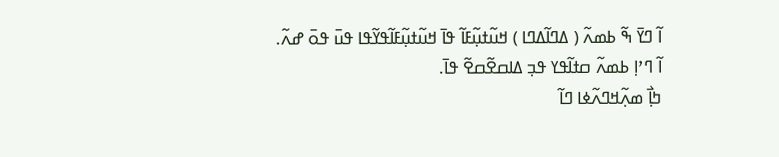ߊ߬ ߣߌ߫ ߒ߬ ߕߘߍ߬ ( ߡߣߊ߬ߡߣߊ ) ߞߎ߬ߙߎ߲߬ߓߊ߬ ߟߊ߫ ߞߎ߬ߙߎ߲߬ߓߊ߬ߟߌ߬ߟߊ ߟߎ߫ ߟߋ߫ ߝߍ߬.
ߊ߬ ߣߴߊ߲ ߕߘߍ߬ ߛߙߊ߬ߟߌ ߟߏ߲ ߡߊߛߐ߬ߛߐ߬ ߟߊ߫.
ߤߊ߲߯ ߘߍ߲߬ߞߣߍ߬ߦߊ ߣߊ߬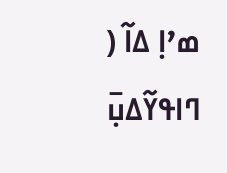ߘߴߊ߲ ߡߊ߬ ( ߣߊߟߌ߬ߡߎ߲߫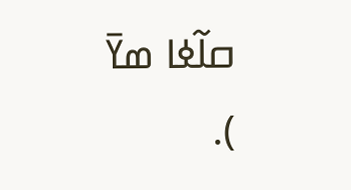ߛߊ߬ߦߊ ߘߌ߫ ).